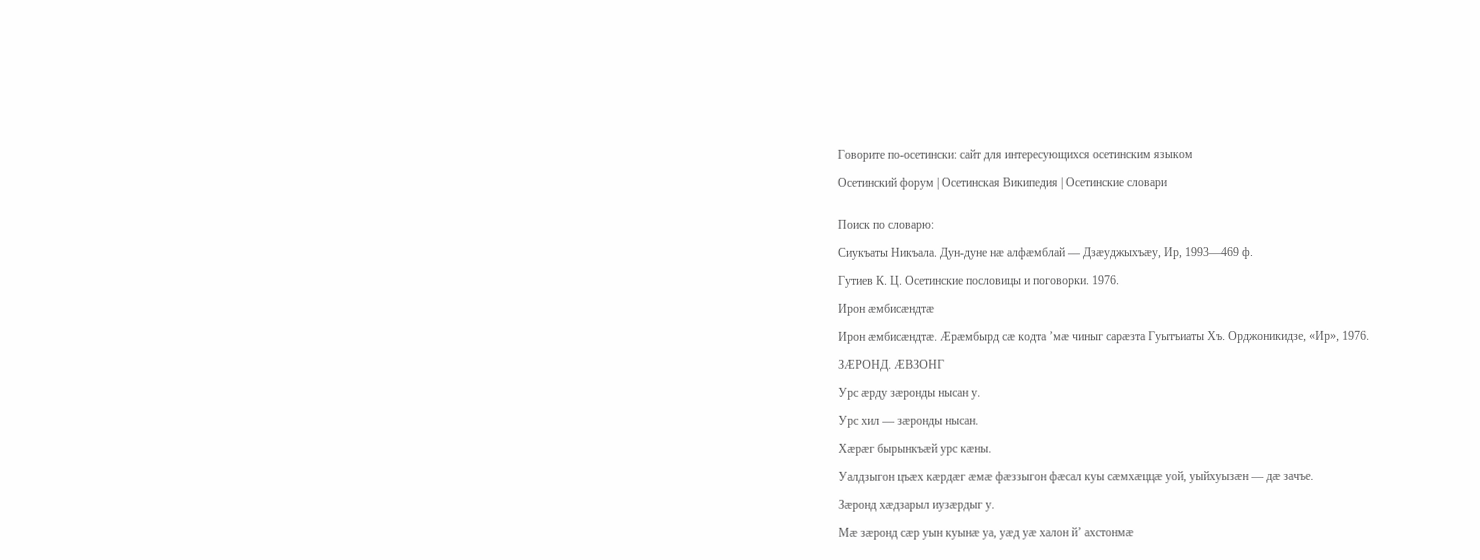Говорите по-осетински: сайт для интересующихся осетинским языком

Осетинский форум | Осетинская Википедия | Осетинские словари


Поиск по словарю:

Сиукъаты Никъала. Дун-дуне нæ алфæмблай — Дзæуджыхъæу, Ир, 1993—469 ф.

Гутиев К. Ц. Осетинские пословицы и поговорки. 1976.

Ирон æмбисæндтæ

Ирон æмбисæндтæ. Æрæмбырд сæ кодта ’мæ чиныг сарæзта Гуытъиаты Хъ. Орджоникидзе, «Ир», 1976.

ЗÆРОНД. ÆВЗОНГ

Урс æрду зæронды нысан у.

Урс хил — зæронды нысан.

Хæрæг бырынкъæй урс кæны.

Уалдзыгон цъæх кæрдæг æмæ фæззыгон фæсал куы сæмхæццæ уой, уыйхуызæн — дæ зачъе.

Зæронд хæдзарыл иузæрдыг у.

Мæ зæронд сæр уын куынæ уа, уæд уæ халон й’ ахстонмæ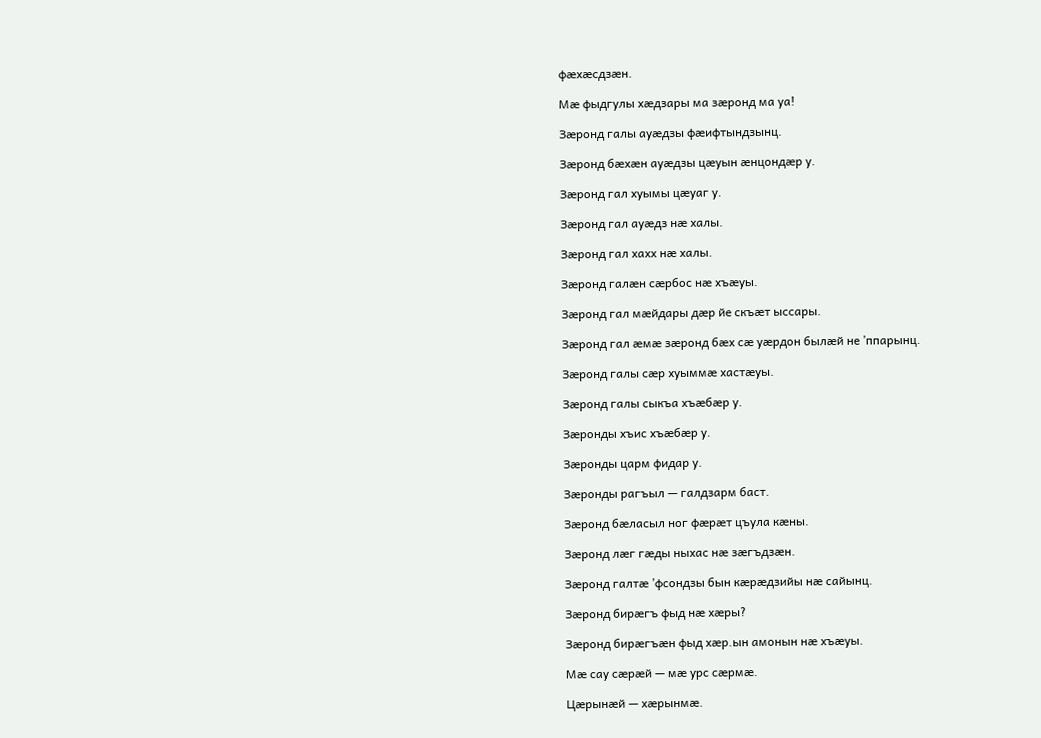фæхæсдзæн.

Мæ фыдгулы хæдзары ма зæронд ма уа!

Зæронд галы ауæдзы фæифтындзынц.

Зæронд бæхæн ауæдзы цæуын æнцондæр у.

Зæронд гал хуымы цæуаг у.

Зæронд гал ауæдз нæ халы.

Зæронд гал хахх нæ халы.

Зæронд галæн сæрбос нæ хъæуы.

Зæронд гал мæйдары дæр йе скъæт ыссары.

Зæронд гал æмæ зæронд бæх сæ уæрдон былæй не ’ппарынц.

Зæронд галы сæр хуыммæ хастæуы.

Зæронд галы сыкъа хъæбæр у.

Зæронды хъис хъæбæр у.

Зæронды царм фидар у.

Зæронды рагъыл — галдзарм баст.

Зæронд бæласыл ног фæрæт цъула кæны.

Зæронд лæг гæды ныхас нæ зæгъдзæн.

Зæронд галтæ ’фсондзы бын кæрæдзийы нæ сайынц.

Зæронд бирæгъ фыд нæ хæры?

Зæронд бирæгъæн фыд хæр.ын амонын нæ хъæуы.

Мæ сау сæрæй — мæ урс сæрмæ.

Цæрынæй — хæрынмæ.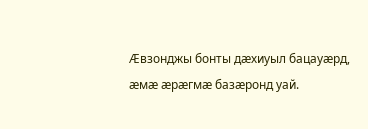Æвзонджы бонты дæхиуыл бацауæрд, æмæ æрæгмæ базæронд уай.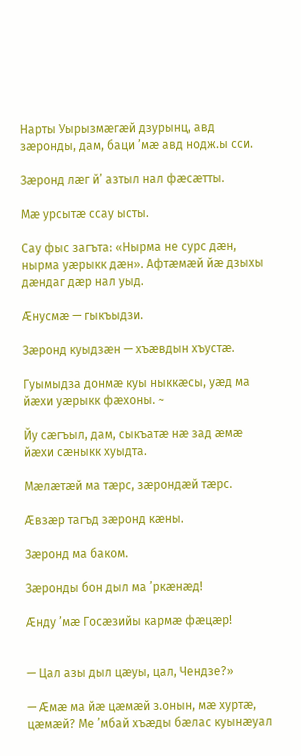Нарты Уырызмæгæй дзурынц, авд зæронды, дам, баци ’мæ авд нодж.ы сси.

Зæронд лæг й’ азтыл нал фæсæтты.

Мæ урсытæ ссау ысты.

Сау фыс загъта: «Нырма не сурс дæн, нырма уæрыкк дæн». Афтæмæй йæ дзыхы дæндаг дæр нал уыд.

Æнусмæ — гыкъыдзи.

Зæронд куыдзæн — хъæвдын хъустæ.

Гуымыдза донмæ куы ныккæсы, уæд ма йæхи уæрыкк фæхоны. ~

Йу сæгъыл, дам, сыкъатæ нæ зад æмæ йæхи сæныкк хуыдта.

Мæлæтæй ма тæрс, зæрондæй тæрс.

Æвзæр тагъд зæронд кæны.

Зæронд ма баком.

Зæронды бон дыл ма ’ркæнæд!

Æнду ’мæ Госæзийы кармæ фæцæр!


— Цал азы дыл цæуы, цал, Чендзе?»

— Æмæ ма йæ цæмæй з.онын, мæ хуртæ, цæмæй? Ме ’мбай хъæды бæлас куынæуал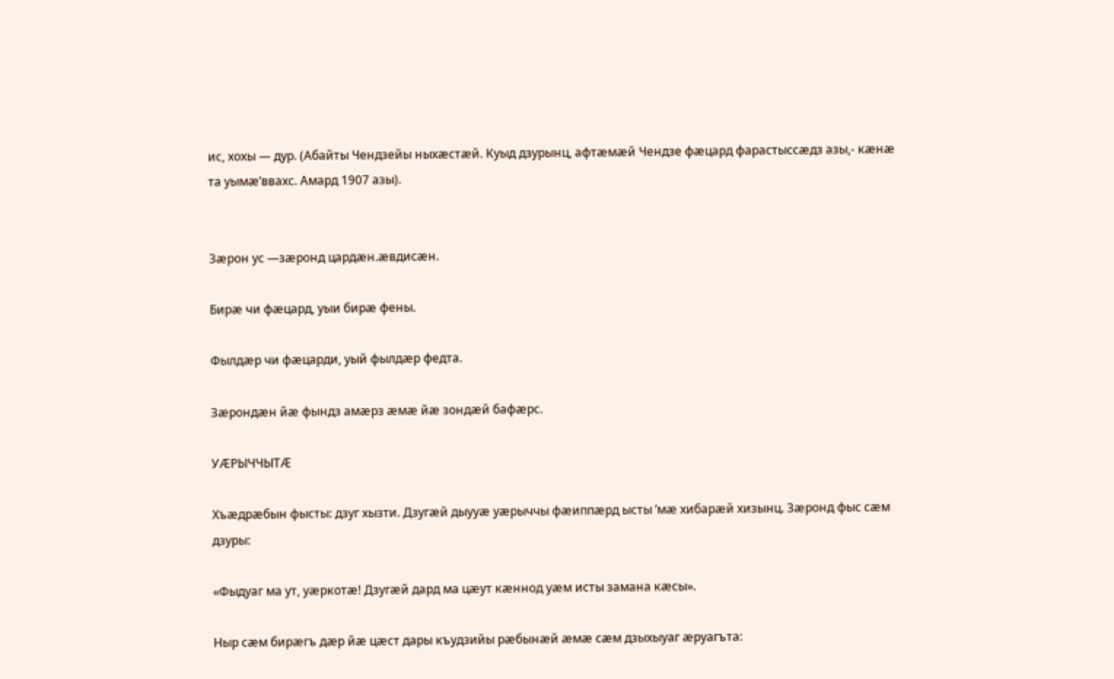ис, хохы — дур. (Абайты Чендзейы ныхæстæй. Куыд дзурынц, афтæмæй Чендзе фæцард фарастыссæдз азы,- кæнæ та уымæ’ввахс. Амард 1907 азы).


Зæрон ус —зæронд цардæн.æвдисæн.

Бирæ чи фæцард, уыи бирæ фены.

Фылдæр чи фæцарди, уый фылдæр федта.

Зæрондæн йæ фындз амæрз æмæ йæ зондæй бафæрс.

УÆРЫЧЧЫТÆ

Хъæдрæбын фысты: дзуг хызти. Дзугæй дыууæ уæрыччы фæиппæрд ысты ’мæ хибарæй хизынц. Зæронд фыс сæм дзуры:

«Фыдуаг ма ут, уæркотæ! Дзугæй дард ма цæут кæннод уæм исты замана кæсы».

Ныр сæм бирæгъ дæр йæ цæст дары къудзийы рæбынæй æмæ сæм дзыхыуаг æруагъта: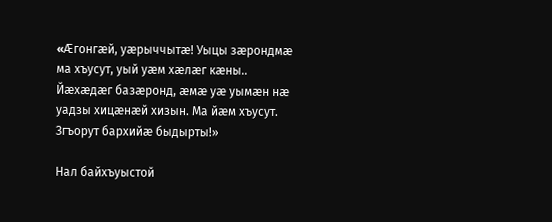«Æгонгæй, уæрыччытæ! Уыцы зæрондмæ ма хъусут, уый уæм хæлæг кæны.. Йæхæдæг базæронд, æмæ уæ уымæн нæ уадзы хицæнæй хизын. Ма йæм хъусут. Згъорут бархийæ быдырты!»

Нал байхъуыстой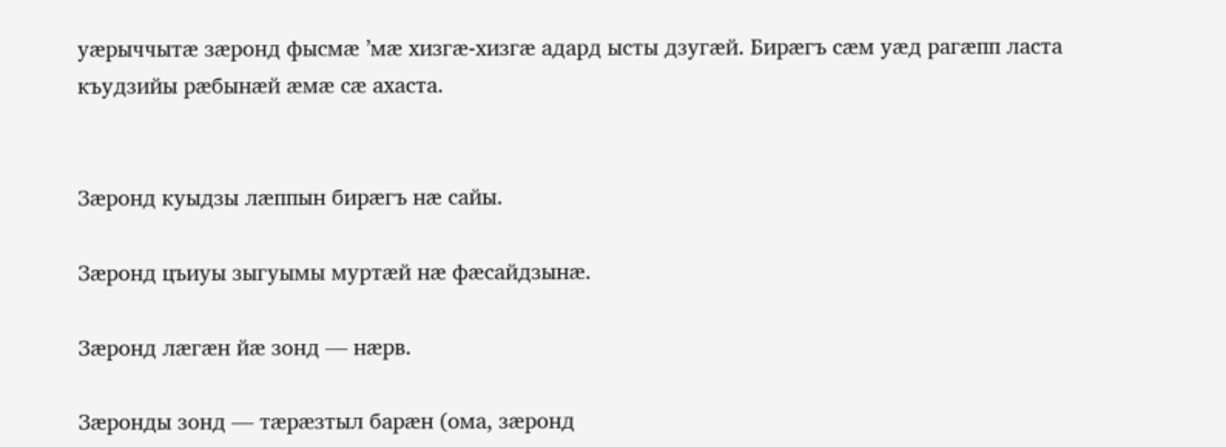уæрыччытæ зæронд фысмæ ’мæ хизгæ-хизгæ адард ысты дзугæй. Бирæгъ сæм уæд рагæпп ласта къудзийы рæбынæй æмæ сæ ахаста.


Зæронд куыдзы лæппын бирæгъ нæ сайы.

Зæронд цъиуы зыгуымы муртæй нæ фæсайдзынæ.

Зæронд лæгæн йæ зонд — нæрв.

Зæронды зонд — тæрæзтыл барæн (ома, зæронд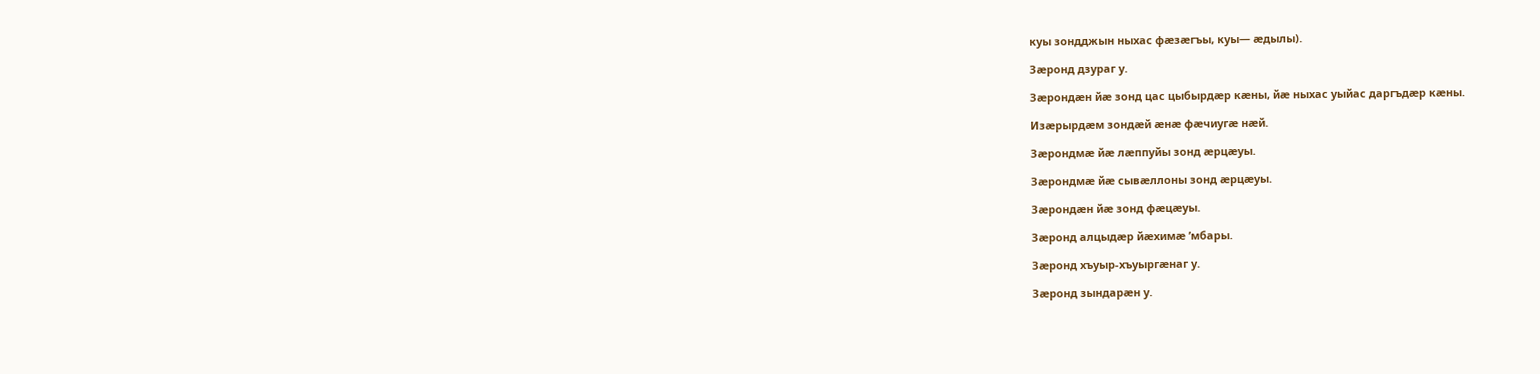куы зондджын ныхас фæзæгъы, куы— æдылы).

Зæронд дзураг у.

Зæрондæн йæ зонд цас цыбырдæр кæны, йæ ныхас уыйас даргъдæр кæны.

Изæрырдæм зондæй æнæ фæчиугæ нæй.

Зæрондмæ йæ лæппуйы зонд æрцæуы.

Зæрондмæ йæ сывæллоны зонд æрцæуы.

Зæрондæн йæ зонд фæцæуы.

Зæронд алцыдæр йæхимæ ’мбары.

Зæронд хъуыр-хъуыргæнаг у.

Зæронд зындарæн у.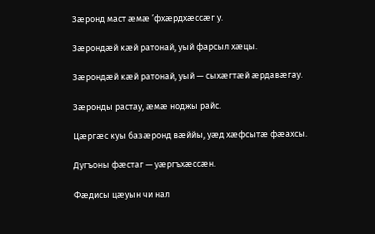Зæронд маст æмæ ’фхæрдхæссæг у.

Зæрондæй кæй ратонай, уый фарсыл хæцы.

Зæрондæй кæй ратонай, уый — сыхæгтæй æрдавæгау.

Зæронды растау, æмæ ноджы райс.

Цæргæс куы базæронд вæййы, уæд хæфсытæ фæахсы.

Дугъоны фæстаг — уæргъхæссæн.

Фæдисы цæуын чи нал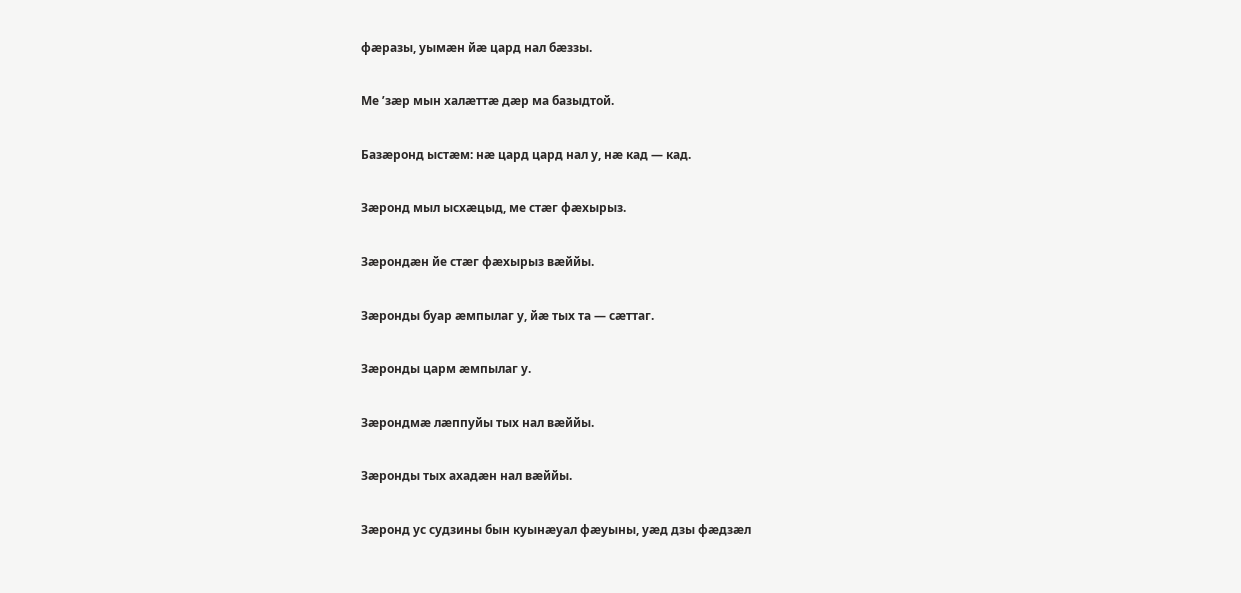фæразы, уымæн йæ цард нал бæззы.

Ме ’зæр мын халæттæ дæр ма базыдтой.

Базæронд ыстæм: нæ цард цард нал у, нæ кад — кад.

Зæронд мыл ысхæцыд, ме стæг фæхырыз.

Зæрондæн йе стæг фæхырыз вæййы.

Зæронды буар æмпылаг у, йæ тых та — сæттаг.

Зæронды царм æмпылаг у.

Зæрондмæ лæппуйы тых нал вæййы.

Зæронды тых ахадæн нал вæййы.

Зæронд ус судзины бын куынæуал фæуыны, уæд дзы фæдзæл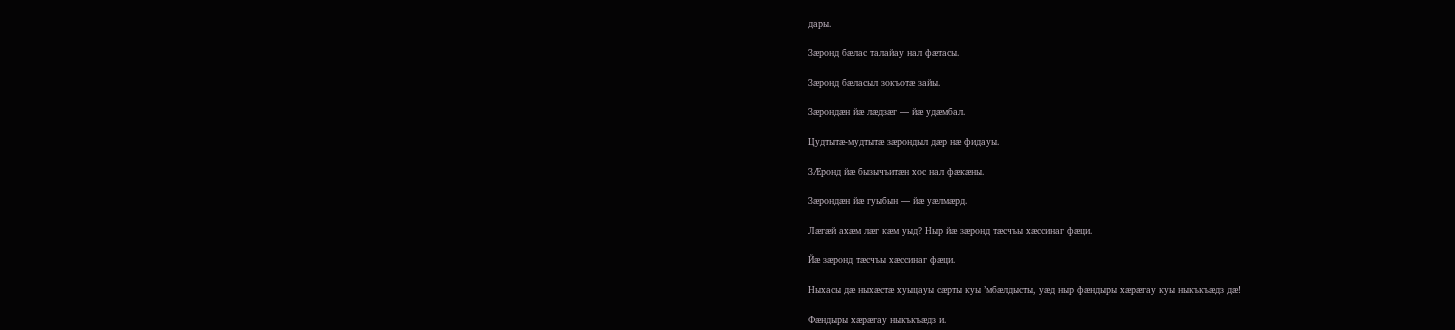дары.

Зæронд бæлас талайау нал фæтасы.

Зæронд бæласыл зокъотæ зайы.

Зæрондæн йæ лæдзæг — йæ удæмбал.

Цудтытæ-мудтытæ зæрондыл дæр нæ фидауы.

ЗÆронд йæ бызычъитæн хос нал фæкæны.

Зæрондæн йæ гуыбын — йæ уæлмæрд.

Лæгæй ахæм лæг кæм уыд? Ныр йæ зæронд тæсчъы хæссинаг фæци.

Йæ зæронд тæсчъы хæссинаг фæци.

Ныхасы дæ ныхæстæ хуыцауы сæрты куы ’мбæлдысты, уæд ныр фæндыры хæрæгау куы ныкъкъæдз дæ!

Фæндыры хæрæгау ныкъкъæдз и.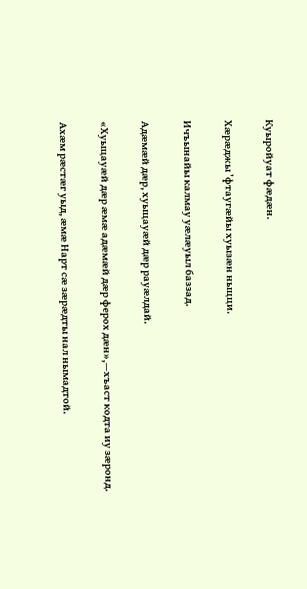Куыройуат фæдæн.

Хæрæджы ’фтаугæйы хуызæн ныцци.

Ичъынайы калмау уæлæуыл баззад.

Адæмæй дæр, хуыцауæй дæр рауæлдай.

«Хуыцауæй дæр æмæ адæмæй дæр ферох дæн»,—хъаст кодта иу зæронд.

Ахæм рæстæг уыд, æмæ Нарт сæ зæрæдты нал нымадтой.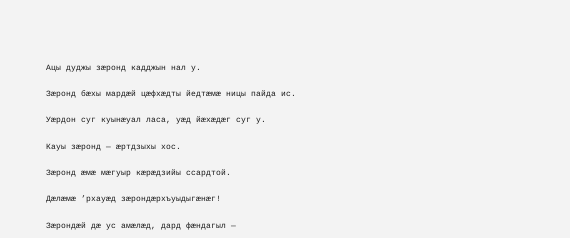Ацы дуджы зæронд кадджын нал у.

Зæронд бæхы мардæй цæфхæдты йедтæмæ ницы пайда ис.

Уæрдон суг куынæуал ласа, уæд йæхæдæг суг у.

Кауы зæронд — æртдзыхы хос.

Зæронд æмæ мæгуыр кæрæдзийы ссардтой.

Дæлæмæ ’рхауæд зæрондæрхъуыдыгæнæг!

Зæрондæй дæ ус амæлæд, дард фæндагыл —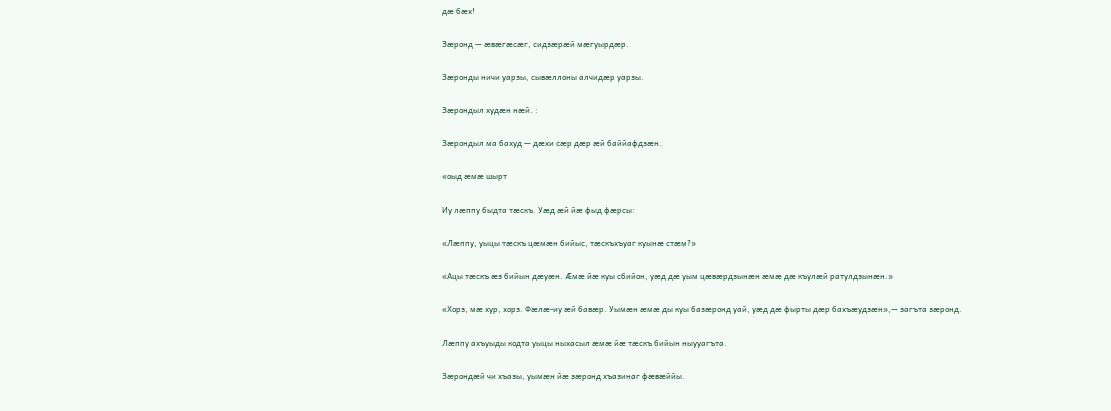дæ бæх!

Зæронд — æвæгæсæг, сидзæрæй мæгуырдæр.

Зæронды ничи уарзы, сывæллоны алчидæр уарзы.

Зæрондыл худæн нæй. :

Зæрондыл ма бахуд — дæхи сæр дæр æй баййафдзæн.

«оыд æмæ шырт

Иу лæппу быдта тæскъ. Уæд æй йæ фыд фæрсы:

«Лæппу, уыцы тæскъ цæмæн бийыс, тæскъхъуаг куынæ стæм?»

«Ацы тæскъ æз бийын дæуæн. Æмæ йæ куы сбийон, уæд дæ уым цæвæрдзынæн æмæ дæ къулæй ратулдзынæн.»

«Хорз, мæ хур, хорз. Фæлæ-иу æй бавæр. Уымæн æмæ ды куы базæронд уай, уæд дæ фырты дæр бахъæудзæн»,— загъта зæронд.

Лæппу ахъуыды кодта уыцы ныхасыл æмæ йæ тæскъ бийын ныууагъта.

Зæрондæй чи хъазы, уымæн йæ зæронд хъазинаг фæвæййы.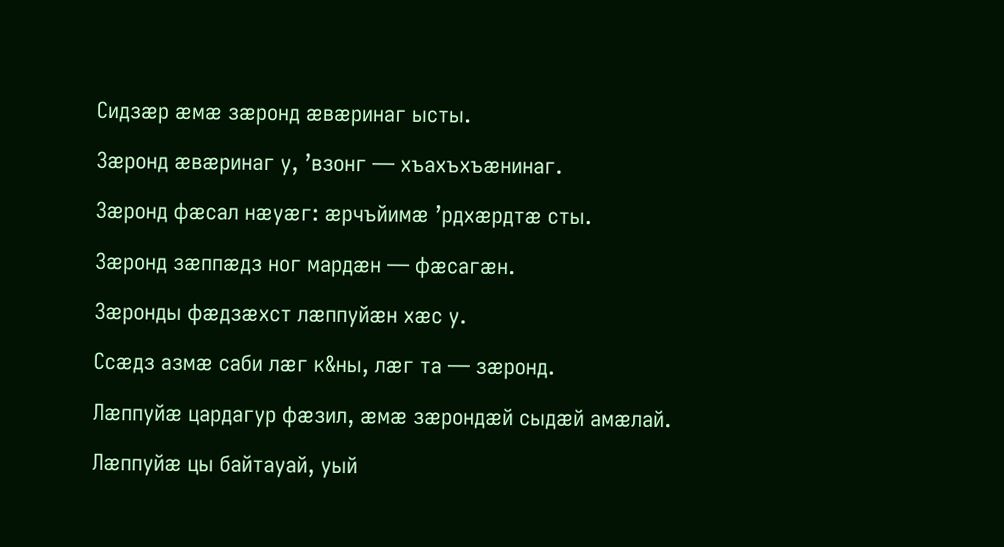Сидзæр æмæ зæронд æвæринаг ысты.

Зæронд æвæринаг у, ’взонг — хъахъхъæнинаг.

Зæронд фæсал нæуæг: æрчъйимæ ’рдхæрдтæ сты.

Зæронд зæппæдз ног мардæн — фæсагæн.

Зæронды фæдзæхст лæппуйæн хæс у.

Ссæдз азмæ саби лæг к&ны, лæг та — зæронд.

Лæппуйæ цардагур фæзил, æмæ зæрондæй сыдæй амæлай.

Лæппуйæ цы байтауай, уый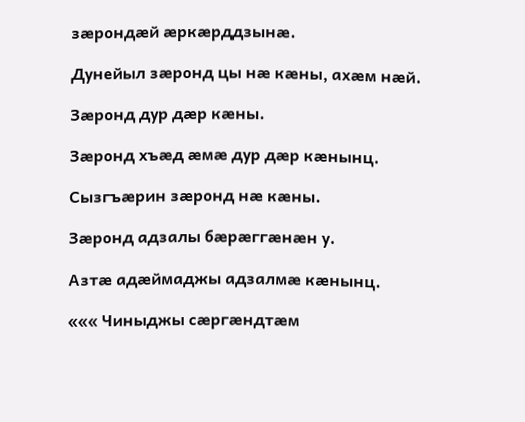зæрондæй æркæрддзынæ.

Дунейыл зæронд цы нæ кæны, ахæм нæй.

Зæронд дур дæр кæны.

Зæронд хъæд æмæ дур дæр кæнынц.

Сызгъæрин зæронд нæ кæны.

Зæронд адзалы бæрæггæнæн у.

Азтæ адæймаджы адзалмæ кæнынц.

««« Чиныджы сæргæндтæм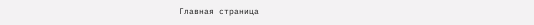Главная страница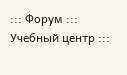::: Форум ::: Учебный центр :::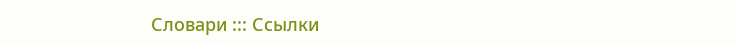Словари ::: Ссылки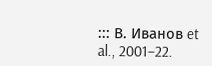::: В. Иванов et al., 2001–22.